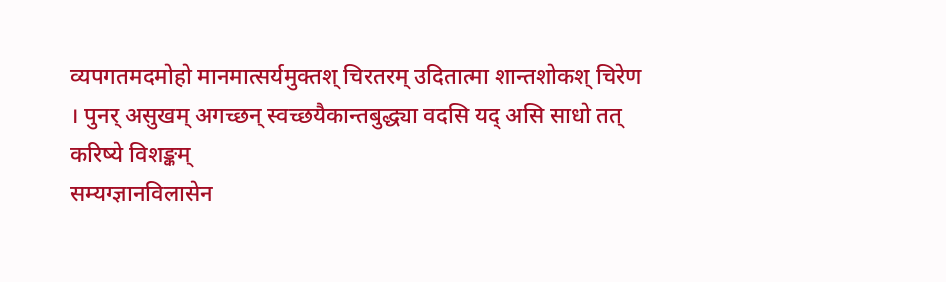व्यपगतमदमोहो मानमात्सर्यमुक्तश् चिरतरम् उदितात्मा शान्तशोकश् चिरेण । पुनर् असुखम् अगच्छन् स्वच्छयैकान्तबुद्ध्या वदसि यद् असि साधो तत् करिष्ये विशङ्कम्
सम्यग्ज्ञानविलासेन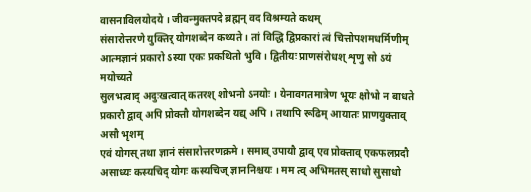वासनाविलयोदये । जीवन्मुक्तपदे ब्रह्मन् वद विश्रम्यते कथम्
संसारोत्तरणे युक्तिर् योगशब्देन कथ्यते । तां विद्धि द्विप्रकारां त्वं चित्तोपशमधर्मिणीम्
आत्मज्ञानं प्रकारो ऽस्या एकः प्रकथितो भुवि । द्वितीयः प्राणसंरोधश् शृणु सो ऽयं मयोच्यते
सुलभत्वाद् अदुःखत्वात् कतरश् शोभनो ऽनयोः । येनावगतमात्रेण भूयः क्षोभो न बाधते
प्रकारौ द्वाव् अपि प्रोक्तौ योगशब्देन यद्य् अपि । तथापि रूढिम् आयातः प्राणयुक्ताव् असौ भृशम्
एवं योगस् तथा ज्ञानं संसारोत्तरणक्रमे । समाव् उपायौ द्वाव् एव प्रोक्ताव् एकफलप्रदौ
असाध्यः कस्यचिद् योगः कस्यचिज् ज्ञाननिश्चयः । मम त्व् अभिमतस् साधो सुसाधो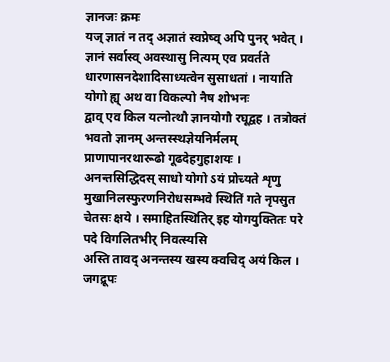ज्ञानजः क्रमः
यज् ज्ञातं न तद् अज्ञातं स्वप्नेष्व् अपि पुनर् भवेत् । ज्ञानं सर्वास्व् अवस्थासु नित्यम् एव प्रवर्तते
धारणासनदेशादिसाध्यत्वेन सुसाधतां । नायाति योगो ह्य् अथ वा विकल्पो नैष शोभनः
द्वाव् एव किल यत्नोत्थौ ज्ञानयोगौ रघूद्वह । तत्रोक्तं भवतो ज्ञानम् अन्तस्स्थज्ञेयनिर्मलम्
प्राणापानरथारूढो गूढदेहगुहाशयः । अनन्तसिद्धिदस् साधो योगो ऽयं प्रोच्यते शृणु
मुखानिलस्फुरणनिरोधसम्भवे स्थितिं गते नृपसुत चेतसः क्षये । समाहितस्थितिर् इह योगयुक्तितः परे पदे विगलितभीर् निवत्स्यसि
अस्ति तावद् अनन्तस्य खस्य क्वचिद् अयं किल । जगद्रूपः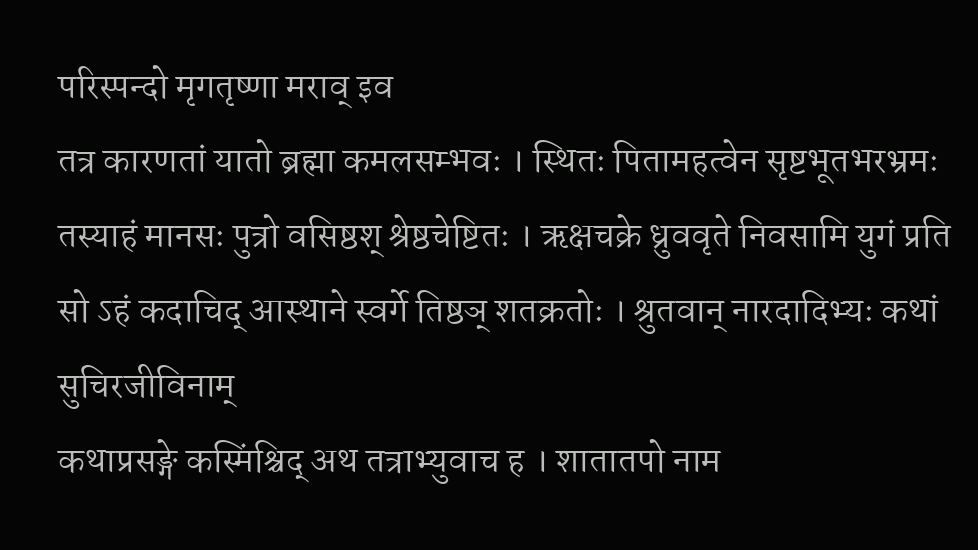परिस्पन्दो मृगतृष्णा मराव् इव
तत्र कारणतां यातो ब्रह्मा कमलसम्भवः । स्थितः पितामहत्वेन सृष्टभूतभरभ्रमः
तस्याहं मानसः पुत्रो वसिष्ठश् श्रेष्ठचेष्टितः । ऋक्षचक्रे ध्रुववृते निवसामि युगं प्रति
सो ऽहं कदाचिद् आस्थाने स्वर्गे तिष्ठञ् शतक्रतोः । श्रुतवान् नारदादिभ्यः कथां सुचिरजीविनाम्
कथाप्रसङ्गे कस्मिंश्चिद् अथ तत्राभ्युवाच ह । शातातपो नाम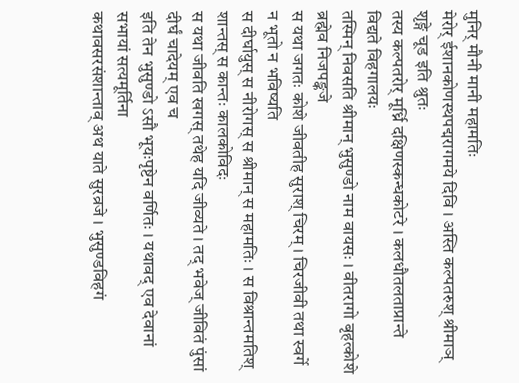मुनिर् मौनी मानी महामतिः
मेरोर् ईशानकोणस्थपद्मरागमये दिवि । अस्ति कल्पतरुश् श्रीमाञ् शृङ्गे चूड इति श्रुतः
तस्य कल्पतरोर् मूर्ध्नि दक्षिणस्कन्धकोटरे । कलधौतलताप्रान्ते विद्यते विहगालयः
तस्मिन् निवसति श्रीमान् भुसुण्डो नाम वायसः । वीतरागो बृहत्कोशे ब्रह्मेव निजपङ्कजे
स यथा जगतः कोशे जीवतीह सुराश् चिरम् । चिरजीवी तथा स्वर्गे न भूतो न भविष्यति
स दीर्घायुस् स नीरोगस् स श्रीमान् स महामतिः । स विश्रान्तमतिश् शान्तस् स कान्तः कालकोविदः
स यथा जीवति खगस् तथेह यदि जीव्यते । तद् भवेज् जीवितं पुंसां दीर्घं चादेयम् एव च
इति तेन भुसुण्डो ऽसौ भूयःपृष्टेन वर्णितः । यथावद् एव देवानां सभायां सत्यमूर्तिना
कथावसरसंशान्ताव् अथ याते सुरव्रजे । भुसुण्डविहगं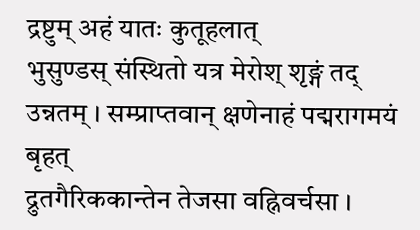द्रष्टुम् अहं यातः कुतूहलात्
भुसुण्डस् संस्थितो यत्र मेरोश् शृङ्गं तद् उन्नतम् । सम्प्राप्तवान् क्षणेनाहं पद्मरागमयं बृहत्
द्रुतगैरिककान्तेन तेजसा वह्निवर्चसा ।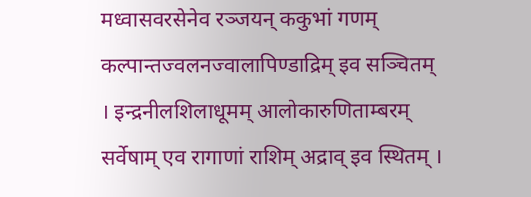मध्वासवरसेनेव रञ्जयन् ककुभां गणम्
कल्पान्तज्वलनज्वालापिण्डाद्रिम् इव सञ्चितम् । इन्द्रनीलशिलाधूमम् आलोकारुणिताम्बरम्
सर्वेषाम् एव रागाणां राशिम् अद्राव् इव स्थितम् ।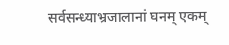सर्वसन्ध्याभ्रजालानां घनम् एकम्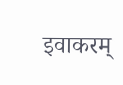इवाकरम्